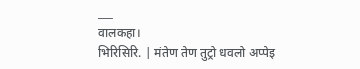___
वालकहा।
भिरिसिरि. | मंतेण तेण तुट्रो धवलो अप्पेइ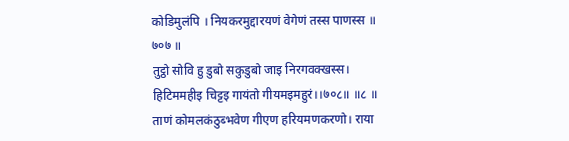कोडिमुलंपि । नियकरमुद्दारयणं वेगेणं तस्स पाणस्स ॥ ७०७ ॥
तुट्ठो सोवि हु डुबो सकुडुबो जाइ निरगवक्खस्स। हिटिममहीइ चिट्टइ गायंतो गीयमइमहुरं।।७०८॥ ॥८ ॥ ताणं कोमलकंठुब्भवेण गीएण हरियमणकरणो। राया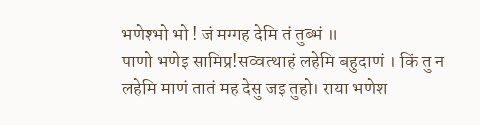भणेश्भो भो ! जं मग्गह देमि तं तुब्भं ॥
पाणो भणेइ सामिप्र!सव्वत्थाहं लहेमि बहुदाणं । किं तु न लहेमि माणं तातं मह देसु जइ तुहो। राया भणेश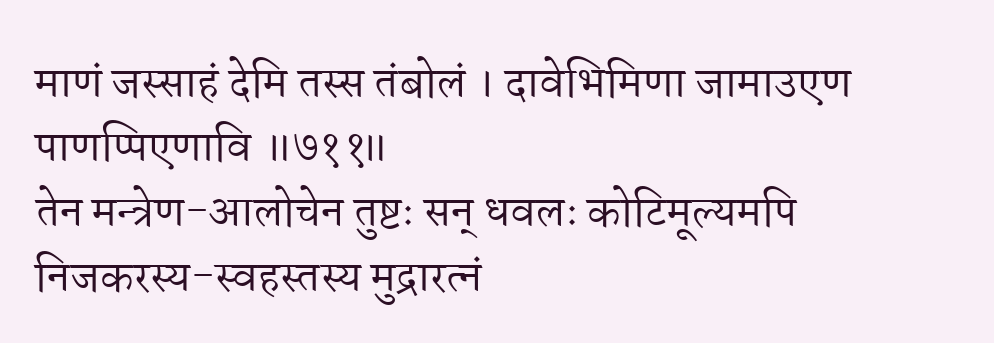माणं जस्साहं देमि तस्स तंबोलं । दावेभिमिणा जामाउएण पाणप्पिएणावि ॥७११॥
तेन मन्त्रेण-आलोचेन तुष्टः सन् धवलः कोटिमूल्यमपि निजकरस्य-स्वहस्तस्य मुद्रारत्नं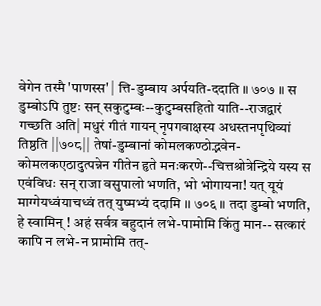वेगेन तस्मै 'पाणस्स' | त्ति-डुम्बाय अर्पयति-ददाति ॥ ७०७ ॥ स डुम्बोऽपि तुष्टः सन् सकुटुम्बः--कुटुम्बसहितो याति--राजद्वारं गच्छति अति| मधुरं गीतं गायन् नृपगवाक्षस्य अधस्तनपृथिव्यां तिष्ठति ||७०८|| तेषां-डुम्बानां कोमलकण्ठोद्भवेन-कोमलकएठादुत्पन्नेन गीतेन हृते मनःकरणे--चित्तश्रोत्रेन्द्रिये यस्य स एवंविधः सन् राजा वसुपालो भणति, भो भोगायना! यत् यूयं माग्गेयध्वंयाचध्वं तत् युष्मभ्यं ददामि ।। ७०६ ॥ तदा डुम्बो भणति, हे स्वामिन् ! अहं सर्वत्र बहुदानं लभे-पामोमि किंतु मान-- सत्कारं कापि न लभे-न प्रामोमि तत्-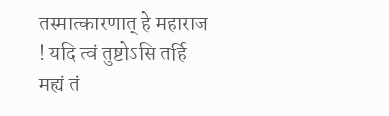तस्मात्कारणात् हे महाराज ! यदि त्वं तुष्टोऽसि तर्हि मह्यं तं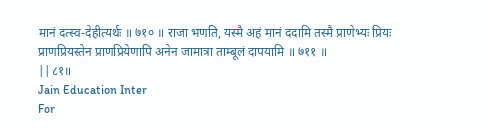मानं दत्स्व-देहीत्यर्थः ॥ ७१० ॥ राजा भणति, यस्मै अहं मानं ददामि तस्मै प्राणेभ्यः प्रियः प्राणप्रियस्तेन प्राणप्रियेणापि अनेन जामात्रा ताम्बूलं दापयामि ॥ ७११ ॥
||८१॥
Jain Education Inter
For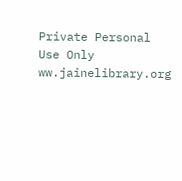Private Personal Use Only
ww.jainelibrary.org